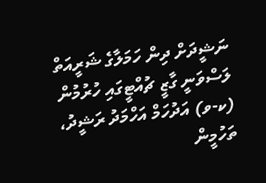ނަޝީދަށް ދިން ހަމަލާގެ ޝަރީއަތް ލަސްވަނީ ގާޒީ ޗުއްޓީގައި ހުރުމުން
(ކ-ވ) އަދުހަމް އަހްމަދު ރަޝީދު، ތަހުމީން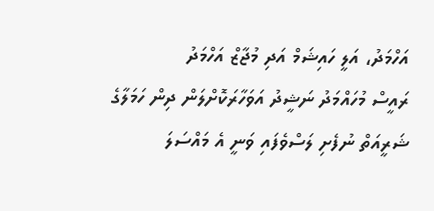އަހްމަދު، އަލީ ހައިޝަމް އަދި މުޖާޒް އަހްމަދު
ރައީސް މުހައްމަދު ނަޝީދު އަވަހާރަކޮށްލަން ދިން ހަމަލާގެ ޝަރީއަތް ނުފެށި ލަސްވެފައި ވަނީ އެ މައްސަލަ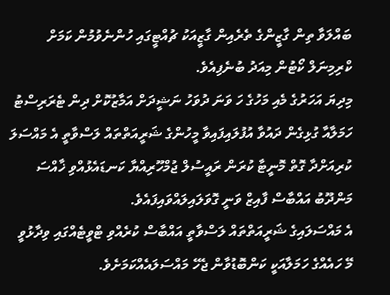ބައްލަވާ ތިން ގާޒީންގެ ތެރެއިން ގާޒީއަކު ޗުއްޓީގައި ހުންނެވުމުން ކަމަށް ކްރިމިނަލް ކޯޓުން މިއަދު ބުނެފިއެވެ.
މިދިޔަ އަހަރުގެ މެއި މަހުގެ ހަ ވަނަ ދުވަހު ނަޝީދަށް އަމާޒުކޮށް ދިން ޓެރަރިސްޓު ހަމަލާއާ ގުޅިގެން ދައުވާ އުފުލައިފައިވާ މީހުންގެ ޝަރީއަތްތައް ލަސްވާތީ އެ މައްސަލަ ކުރިއަށްދާ ގޮތް މޮނީޓާ ކުރަން ރައީސުލް ޖުމްހޫރިއްޔާ ކަނޑައެޅުއްވި ޚާއްސަ މަންދޫބު އައްބާސް ފާއިޒް ވަނީ ގޮވަލައިލައްވައިފައެވެ.
އެ މައްސަލައިގެ ޝަރީއަތްތައް ލަސްވާތީ އައްބާސް ކުރެއްވި ޓްވީޓެއްގައި ވިދާޅުވީ މޭ ހައެއްގެ ހަމަލާއަކީ ކަންބޮޑުވާން ޖެހޭ މައްސަލައެއްކަމަށެވެ.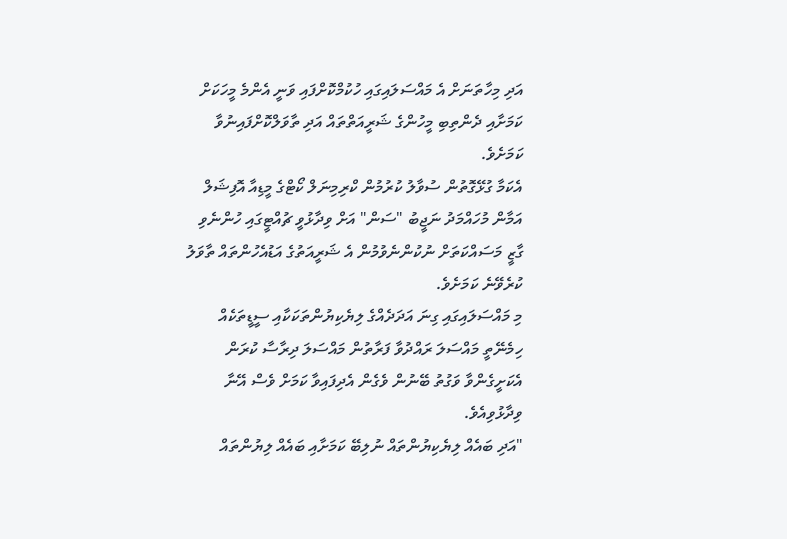އަދި މިހާތަނަށް އެ މައްސަލައިގައި ހުކުމްކޮށްފައި ވަނީ އެންމެ މީހަކަށް ކަމަށާއި ދެންތިބި މީހުންގެ ޝަރީއަތްތައް އަދި ތާވަލްކޮށްފައިނުވާ ކަމަށެވެ.
އެކަމާ ގުޅޭގޮތުން ސުވާލު ކުރުމުން ކްރިމިނަލް ކޯޓްގެ މީޑިއާ އޮފިޝަލް އަމާން މުހައްމަދު ނަޖީބު "ސަން" އަށް ވިދާޅުވީ ޗުއްޓީގައި ހުންނެވި ގާޒީ މަސައްކަތަށް ނުކުންނެވުމުން އެ ޝަރީއަތުގެ އަޑުއެހުންތައް ތާވަލު ކުރެވޭނެ ކަމަށެވެ.
މި މައްސަލައިގައި ގިނަ އަދަދެއްގެ ލިޔެކިޔުންތަކަކާއި ސީޑީތަކެއް ހިމެނޭތީ މައްސަލަ ރައްދުވާ ފަރާތުން މައްސަލަ ދިރާސާ ކުރަން އެކަށީގެންވާ ވަގުތު ބޭނުން ވެގެން އެދިފައިވާ ކަމަށް ވެސް އޭނާ ވިދާޅުވިއެވެ.
"އަދި ބައެއް ލިޔެކިޔުންތައް ނުލިބޭ ކަމަށާއި ބައެއް ލިޔުންތައް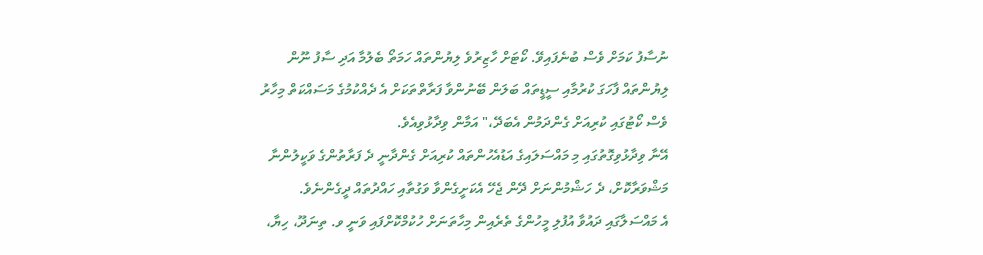ނުސާފު ކަމަށް ވެސް ބުނެފައިވޭ. ކޯޓަށް ހާޒިރުވެ ލިޔުންތައް ހަމަތޯ ބެލުމާ އަދި ސާފު ނޫން ލިޔުންތައް ފާހަގަ ކުރުމާއި ސީޑީތައް ބަލަން ބޭނުންވާ ފަރާތްތަކަށް އެ ދެއްކުމުގެ މަސައްކަތް މިހާރު ވެސް ކޯޓުގައި ކުރިއަށް ގެންދަމުން އެބަދޭ،" އަމާން ވިދާޅުވިއެވެ.
އޭނާ ވިދާޅުވިގޮތުގައި މި މައްސަލައިގެ އަޑުއެހުންތައް ކުރިއަށް ގެންދާނީ ދެ ފަރާތުންގެ ވަކީލުންނާ މަޝްވަރާކޮށް، ދެ ހަޝްމުންނަށް ދޭން ޖެހޭ އެކަށީގެންވާ ވަގުތާއި ހައްދުތައް ދީގެންނެވެ.
އެ މައްސަލާގައި ދައުވާ އުފުލި މީހުންގެ ތެރެއިން މިހާތަނަށް ހުކުމްކޮށްފައި ވަނީ ވ. ތިނަދޫ، ހިޔާ،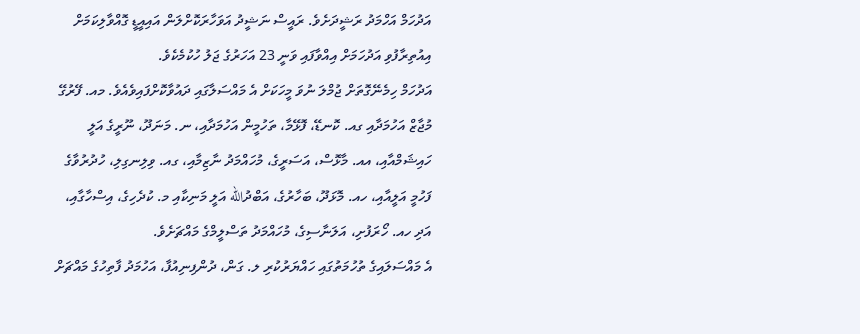އަދުހަމް އަހްމަދު ރަޝީދަށެވެ. ރައީސް ނަޝީދު އަވަހާރަކޮށްލަން އައިއީޑީ ގޮއްވާލިކަމަށް އިއުތިރާފުވި އަދުހަމަށް އިއްވާފައި ވަނީ 23 އަހަރުގެ ޖަލު ހުކުމެކެވެ.
އަދުހަމް ހިމެނޭގޮތަށް ޖުމްލަ ނުވަ މީހަކަށް އެ މައްސަލާގައި ދައުވާކޮށްފައިވެއެވެ. މއ. ފޭރުގޭ މުޖާޒް އަހުމަދާއި ގއ. ކޮނޑޭ، ފޮޅޭމާ، ތަހުމީން އަހުމަދާއި، ނ. މަނަދޫ، ނޫރީގެ އަލީ ހައިޝަމްއާއި، އއ. މާޅޮސް، އަސަރީގެ، މުހައްމަދު ނާޒިމާއި، ގއ. ވިލިނގިލި، ހުދުރުވާގެ ފަހުމީ އަލީއާއި، ހއ. މޮޅަދޫ، ބަހާރުގެ، އަބްދުالله އަލީ މަނިކާއި މ. ކުދެހިގެ، އިސްހާގާއި، އަދި ހއ. ހޯރަފުށި، އަލަނާސިގެ، މުހައްމަދު ތަސްލީމްގެ މައްޗަށެވެ.
އެ މައްސަލައިގެ ތުހުމަތުގައި ހައްޔަރުކުރި ލ. ގަން، ދުންފިނިއުފާ، އަހުމަދު ފާތިހުގެ މައްޗަށް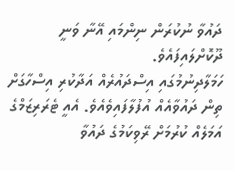ދައުވާ ނުކުރަން ނިންމައި އޭނާ ވަނީ ދޫކޮށްލައިފައެވެ.
ހަމަލާދިނުމުގައި އިސްދައުރެއް އަދާކުރި އިސްހާގަށް ތިން ދައުވާއެއް އުފުލާފައިވެއެވެ. އެއީ ޓެރަރިޒަމްގެ އަމަލެއް ކުރުމަށް ރޭވިކަމުގެ ދައުވާ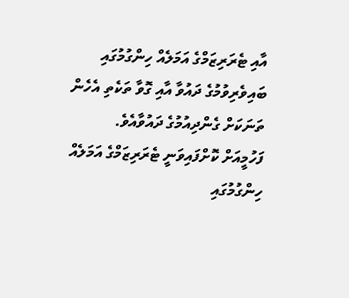އާއި ޓެރަރިޒަމްގެ އަމަލެއް ހިންގުމުގައި ބައިވެރިވުމުގެ ދައުވާ އާއި ގޮވާ ތަކެތި އެހެން ތަނަކަށް ގެންދިއުމުގެ ދައުވާއެވެ.
ފަހުމީއަށް ކޮށްފައިވަނީ ޓެރަރިޒަމްގެ އަމަލެއް ހިންގުމުގައި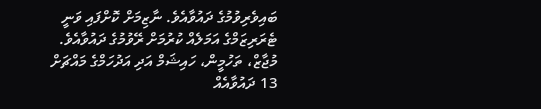ބައިވެރިވުމުގެ ދައުވާއެވެ. ނާޒިމަށް ކޮށްފައި ވަނީ ޓެރަރިޒަމްގެ އަމަލެއް ކުރުމަށް ރޭވުމުގެ ދައުވާއެވެ. މުޖާޒް، ތަހުމީން، ހައިޝަމް އަދި އަދުހަމްގެ މައްޗަށް 13 ދައުވާއެއް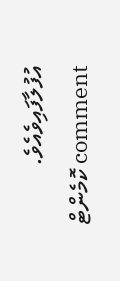އުފުލާފައިވެއެވެ.
comment ކޮމެންޓް